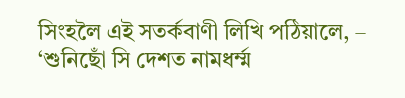সিংহলৈ এই সতর্কবাণী লিখি পঠিয়ালে, – ‘শুনিছোঁ সি দেশত নামধৰ্ম্ম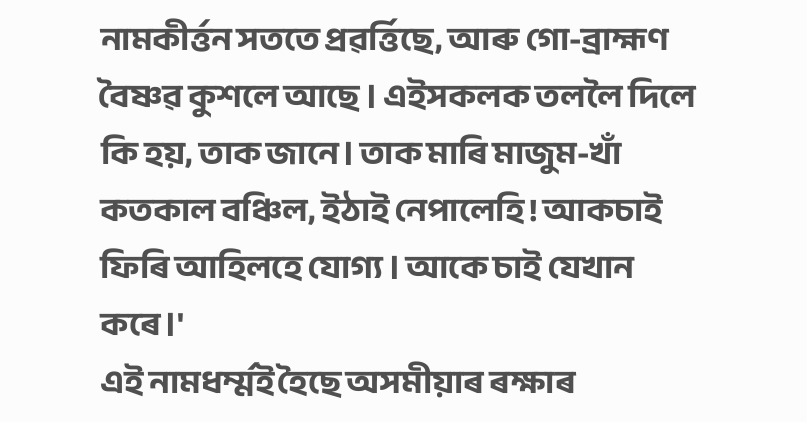নামকীর্ত্তন সততে প্ৰৱৰ্ত্তিছে, আৰু গো-ব্রাহ্মণ বৈষ্ণৱ কুশলে আছে । এইসকলক তললৈ দিলে কি হয়, তাক জানে। তাক মাৰি মাজুম-খাঁ কতকাল বঞ্চিল, ইঠাই নেপালেহি ! আকচাই ফিৰি আহিলহে যোগ্য । আকে চাই যেখান কৰে।'
এই নামধৰ্ম্মই হৈছে অসমীয়াৰ ৰক্ষাৰ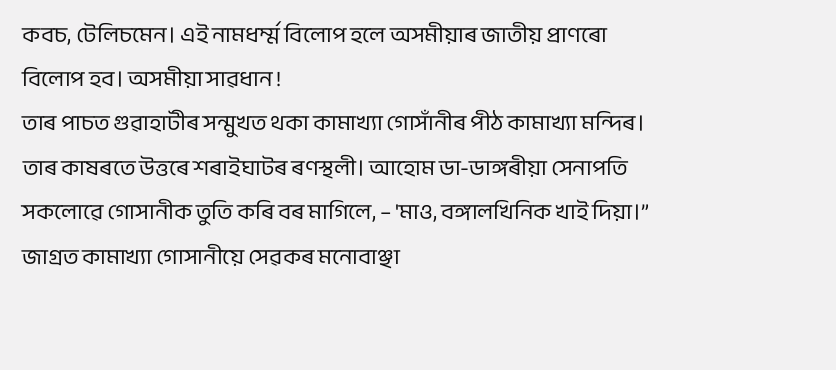কবচ, টেলিচমেন। এই নামধৰ্ম্ম বিলোপ হলে অসমীয়াৰ জাতীয় প্ৰাণৰো বিলোপ হব। অসমীয়া সাৱধান !
তাৰ পাচত গুৱাহাটীৰ সন্মুখত থকা কামাখ্যা গোসাঁনীৰ পীঠ কামাখ্যা মন্দিৰ। তাৰ কাষৰতে উত্তৰে শৰাইঘাটৰ ৰণস্থলী। আহোম ডা-ডাঙ্গৰীয়া সেনাপতি সকলোৱে গোসানীক তুতি কৰি বৰ মাগিলে, – 'মাও, বঙ্গালখিনিক খাই দিয়া।” জাগ্রত কামাখ্যা গোসানীয়ে সেৱকৰ মনোবাঞ্ছা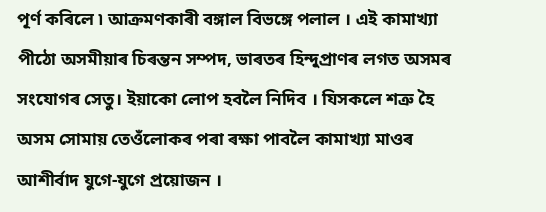পূৰ্ণ কৰিলে ৷ আক্ৰমণকাৰী বঙ্গাল বিভঙ্গে পলাল । এই কামাখ্যা পীঠো অসমীয়াৰ চিৰন্তন সম্পদ, ভাৰতৰ হিন্দুপ্ৰাণৰ লগত অসমৰ সংযোগৰ সেতু। ইয়াকো লোপ হবলৈ নিদিব । যিসকলে শত্ৰু হৈ অসম সোমায় তেওঁলোকৰ পৰা ৰক্ষা পাবলৈ কামাখ্যা মাওৰ আশীৰ্বাদ যুগে-যুগে প্রয়োজন ।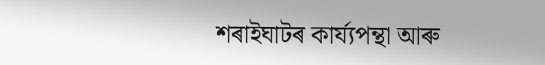শৰাইঘাটৰ কাৰ্য্যপন্থা আৰু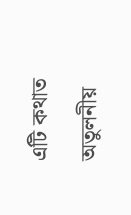এটি কথাত অতুলনীয়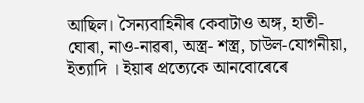আছিল। সৈন্যবাহিনীৰ কেবাটাও অঙ্গ, হাতী-ঘোৰা, নাও-নাৱৰা, অস্ত্ৰ- শস্ত্র, চাউল-যোগনীয়া, ইত্যাদি । ইয়াৰ প্ৰত্যেকে আনবোৰেৰে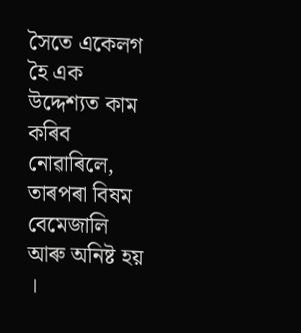সৈতে একেলগ হৈ এক উদ্দেশ্যত কাম কৰিব নোৱাৰিলে, তাৰপৰা বিষম বেমেজালি আৰু অনিষ্ট হয় ।